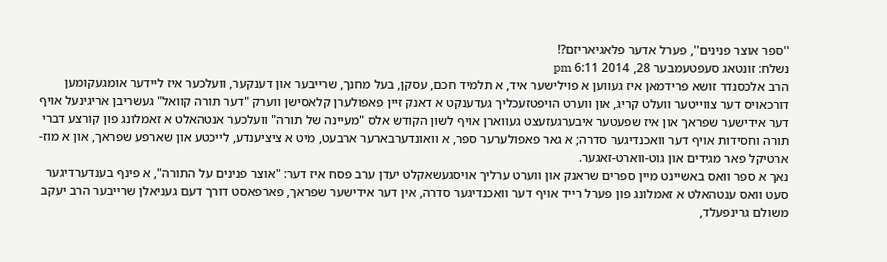''ספר אוצר פנינים'', פערל אדער פלאגיאריזם?!
נשלח: זונטאג סעפטעמבער 28, 2014 6:11 pm
הרב אלכסנדר זושא פרידמאן איז געווען א פוילישער איד, א תלמיד חכם, עסקן, בעל מחנך, שרייבער און דענקער, וועלכער איז ליידער אומגעקומען דורכאויס דער צווייטער וועלט קריג, און ווערט הויפטזעכליך געדענקט א דאנק זיין פאפולערן קלאסישן ווערק "דער תורה קוואל" געשריבן אריגינעל אויף דער אידישער שפראך און איז שפעטער איבערגעזעצט געווארן אויף לשון הקודש אלס "מעיינה של תורה" וועלכער אנטהאלט א זאמלונג פון קורצע דברי תורה וחסידות אויף דער וואכנדיגער סדרה; א גאר פאפולערער ספר, א וואונדערבארער ארבעט, מיט א ציציענדע, לייכטע און שארפע שפראך, און א מוז-ארטיקל פאר מגידים און גוט-ווארט-זאגער.
נאך א ספר וואס באשיינט מיין ספרים שראנק און ווערט ערליך אויסגעשאקלט יעדן ערב פסח איז דער: "אוצר פנינים על התורה", א פינף בענדערדיגער סעט וואס ענטהאלט א זאמלונג פון פערל רייד אויף דער וואכנדיגער סדרה, אין דער אידישער שפראך, פארפאסט דורך דעם געניאלן שרייבער הרב יעקב משולם גרינפעלד,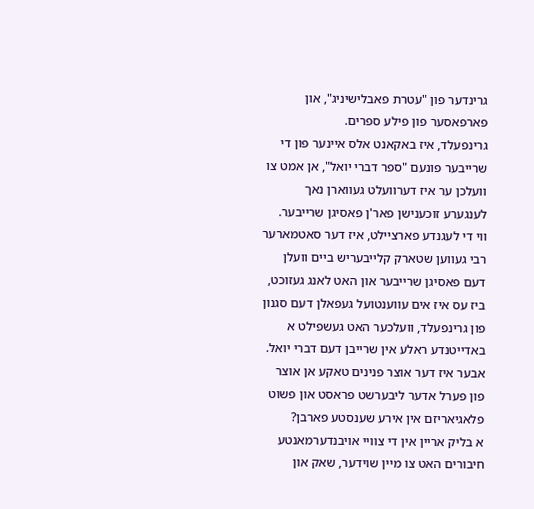גרינדער פון "עטרת פאבלישיניג", און פארפאסער פון פילע ספרים.
גרינפעלד, איז באקאנט אלס איינער פון די שרייבער פונעם "ספר דברי יואל", אן אמט צו וועלכן ער איז דערוועלט געווארן נאך לענגערע זוכענישן פאר'ן פאסיגן שרייבער.
ווי די לעגנדע פארציילט, איז דער סאטמארער רבי געווען שטארק קלייבעריש ביים וועלן דעם פאסיגן שרייבער און האט לאנג געזוכט, ביז עס איז אים עווענטועל געפאלן דעם סגנון פון גרינפעלד, וועלכער האט געשפילט א באדייטנדע ראלע אין שרייבן דעם דברי יואל.
אבער איז דער אוצר פנינים טאקע אן אוצר פון פערל אדער ליבערשט פראסט און פשוט פלאגיאריזם אין אירע שענסטע פארבן?
א בליק אריין אין די צוויי אויבנדערמאנטע חיבורים האט צו מיין שוידער, שאק און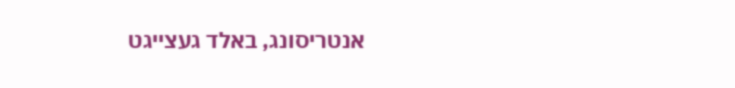אנטריסונג, באלד געצייגט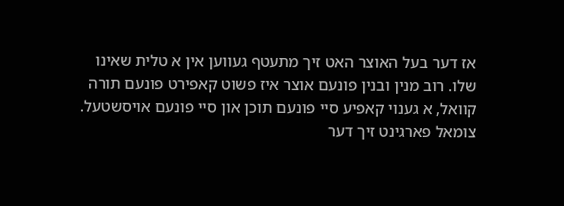אז דער בעל האוצר האט זיך מתעטף געווען אין א טלית שאינו שלו. רוב מנין ובנין פונעם אוצר איז פשוט קאפירט פונעם תורה קוואל, א גענוי קאפיע סיי פונעם תוכן און סיי פונעם אויסשטעל. צומאל פארגינט זיך דער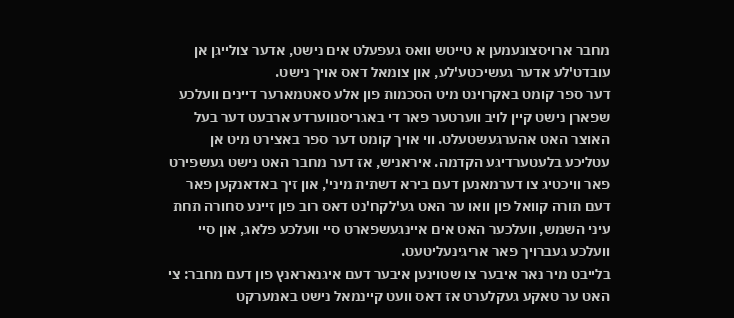מחבר ארויסצונעמען א טייטש וואס געפעלט אים נישט, אדער צולייגן אן עובדט'לע אדער געשיכטע'לע, און צומאל דאס אויך נישט.
דער ספר קומט באקרוינט מיט הסכמות פון אלע סאטמארער דיינים וועלכע שפארן נישט קיין לויב ווערטער פאר די באגריסנווערדע ארבעט דער בעל האוצר האט אהערגעשטעלט. ווי אויך קומט דער ספר באצירט מיט אן עטליכע בלעטערדיגע הקדמה. איראניש, אז דער מחבר האט נישט געשפירט פאר וויכטיג צו דערמאנען דעם בירא דשתית מיני', און זיך באדאנקען פאר דעם תורה קוואל פון וואו ער האט גע'לקח'נט דאס רוב פון זיינע סחורה תחת עיני השמש, וועלכער האט אים איינגעשפארט סיי וועלכע פלאג, און סיי וועלכע געברויך פאר אריגינעליטעט.
בלייבט מיר נאר איבער צו שטוינען איבער דעם איגנאראנץ פון דעם מחבר: צי האט ער טאקע געקלערט אז דאס וועט קיינמאל נישט באמערקט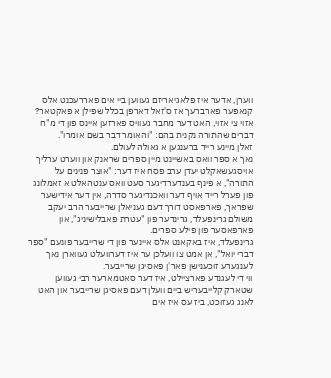ווערן, אדער איז פלאגיאריזם געווען ביי אים פאררעכנט אלס קנאפער פארברעך אז ס'זאל דארפן בכלל שפילן א פאקטאר? אזוי צי אזוי, האט דער מחבר געוויס פארזען איינס פון די מ"ח דברים שהתורה נקנית בהם: "והאומר דבר בשם אומרו".
זאלן מיינע רייד ברענגען א גאולה לעולם.
נאך א ספר וואס באשיינט מיין ספרים שראנק און ווערט ערליך אויסגעשאקלט יעדן ערב פסח איז דער: "אוצר פנינים על התורה", א פינף בענדערדיגער סעט וואס ענטהאלט א זאמלונג פון פערל רייד אויף דער וואכנדיגער סדרה, אין דער אידישער שפראך, פארפאסט דורך דעם געניאלן שרייבער הרב יעקב משולם גרינפעלד, גרינדער פון "עטרת פאבלישיניג", און פארפאסער פון פילע ספרים.
גרינפעלד, איז באקאנט אלס איינער פון די שרייבער פונעם "ספר דברי יואל", אן אמט צו וועלכן ער איז דערוועלט געווארן נאך לענגערע זוכענישן פאר'ן פאסיגן שרייבער.
ווי די לעגנדע פארציילט, איז דער סאטמארער רבי געווען שטארק קלייבעריש ביים וועלן דעם פאסיגן שרייבער און האט לאנג געזוכט, ביז עס איז אים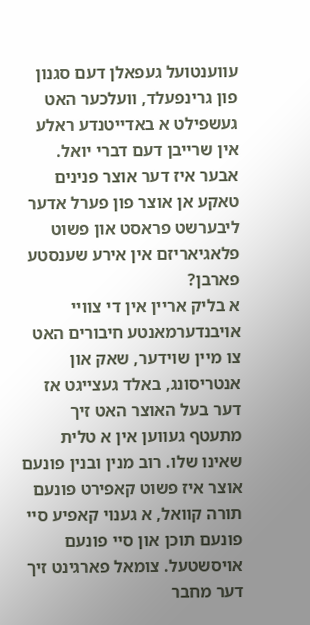עווענטועל געפאלן דעם סגנון פון גרינפעלד, וועלכער האט געשפילט א באדייטנדע ראלע אין שרייבן דעם דברי יואל.
אבער איז דער אוצר פנינים טאקע אן אוצר פון פערל אדער ליבערשט פראסט און פשוט פלאגיאריזם אין אירע שענסטע פארבן?
א בליק אריין אין די צוויי אויבנדערמאנטע חיבורים האט צו מיין שוידער, שאק און אנטריסונג, באלד געצייגט אז דער בעל האוצר האט זיך מתעטף געווען אין א טלית שאינו שלו. רוב מנין ובנין פונעם אוצר איז פשוט קאפירט פונעם תורה קוואל, א גענוי קאפיע סיי פונעם תוכן און סיי פונעם אויסשטעל. צומאל פארגינט זיך דער מחבר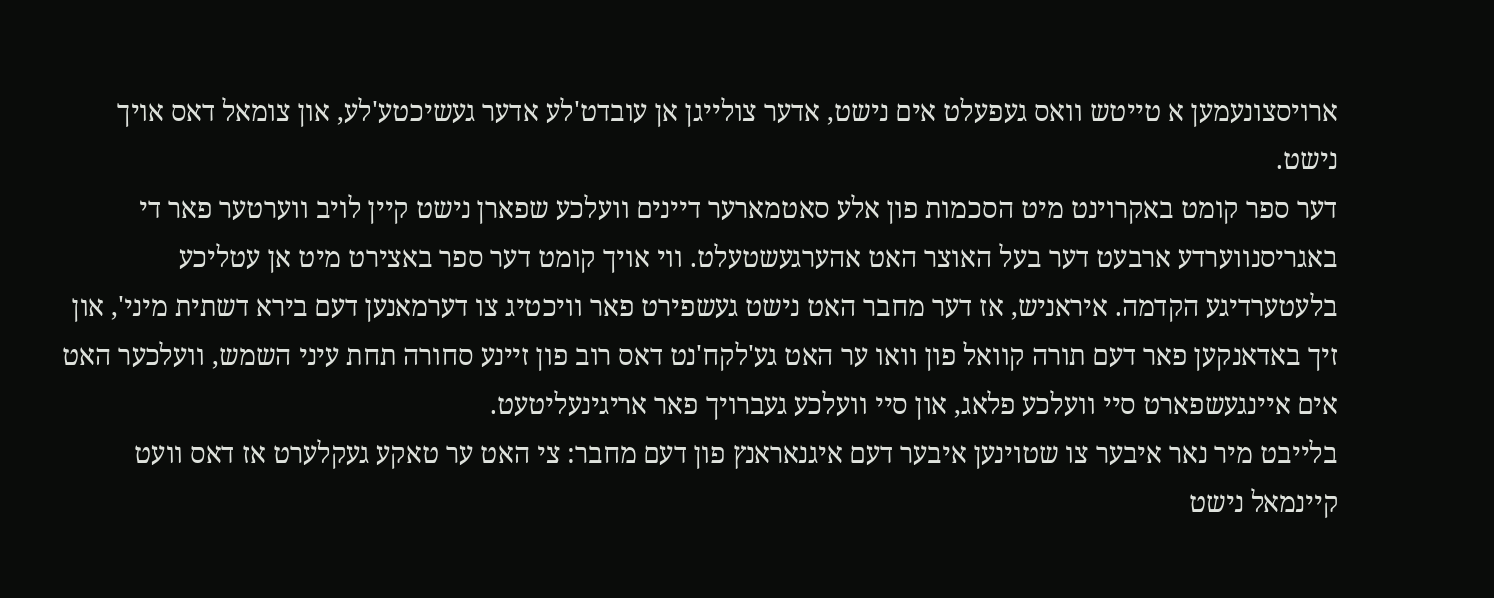ארויסצונעמען א טייטש וואס געפעלט אים נישט, אדער צולייגן אן עובדט'לע אדער געשיכטע'לע, און צומאל דאס אויך נישט.
דער ספר קומט באקרוינט מיט הסכמות פון אלע סאטמארער דיינים וועלכע שפארן נישט קיין לויב ווערטער פאר די באגריסנווערדע ארבעט דער בעל האוצר האט אהערגעשטעלט. ווי אויך קומט דער ספר באצירט מיט אן עטליכע בלעטערדיגע הקדמה. איראניש, אז דער מחבר האט נישט געשפירט פאר וויכטיג צו דערמאנען דעם בירא דשתית מיני', און זיך באדאנקען פאר דעם תורה קוואל פון וואו ער האט גע'לקח'נט דאס רוב פון זיינע סחורה תחת עיני השמש, וועלכער האט אים איינגעשפארט סיי וועלכע פלאג, און סיי וועלכע געברויך פאר אריגינעליטעט.
בלייבט מיר נאר איבער צו שטוינען איבער דעם איגנאראנץ פון דעם מחבר: צי האט ער טאקע געקלערט אז דאס וועט קיינמאל נישט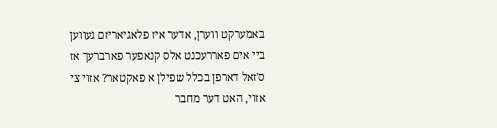באמערקט ווערן, אדער איז פלאגיאריזם געווען ביי אים פאררעכנט אלס קנאפער פארברעך אז ס'זאל דארפן בכלל שפילן א פאקטאר? אזוי צי אזוי, האט דער מחבר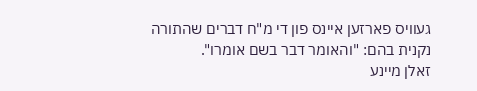געוויס פארזען איינס פון די מ"ח דברים שהתורה נקנית בהם: "והאומר דבר בשם אומרו".
זאלן מיינע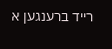רייד ברענגען א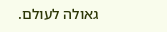גאולה לעולם.